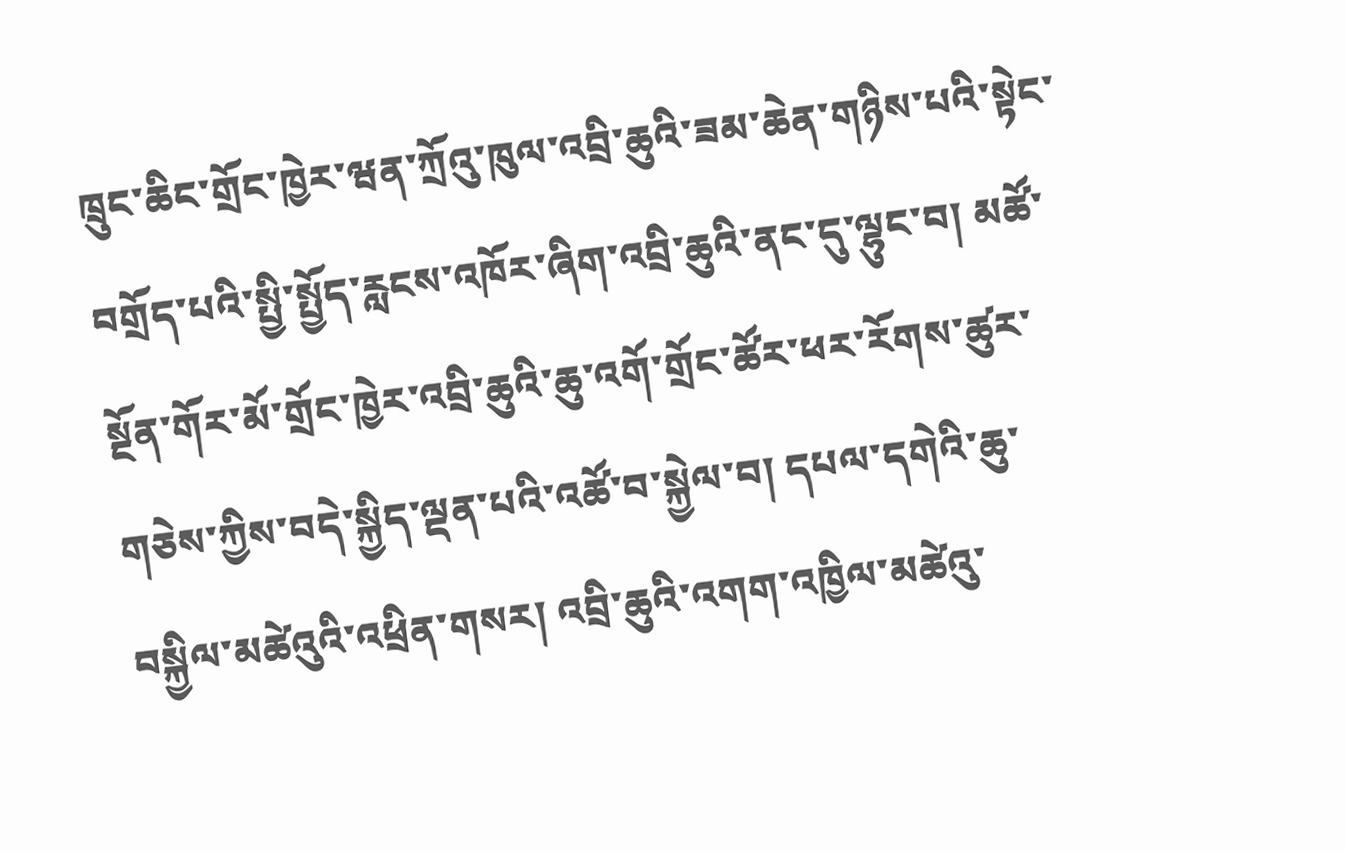ཁྲུང་ཆིང་གྲོང་ཁྱེར་ཝན་ཀྲོའུ་ཁུལ་འབྲི་ཆུའི་ཟམ་ཆེན་གཉིས་པའི་སྟེང་བགྲོད་པའི་སྤྱི་སྤྱོད་རླངས་འཁོར་ཞིག་འབྲི་ཆུའི་ནང་དུ་ལྷུང་བ། མཚོ་སྔོན་གོར་མོ་གྲོང་ཁྱེར་འབྲི་ཆུའི་ཆུ་འགོ་གྲོང་ཚོར་ཕར་རོགས་ཚུར་གཅེས་ཀྱིས་བདེ་སྐྱིད་ལྡན་པའི་འཚོ་བ་སྐྱེལ་བ། དཔལ་དགེའི་ཆུ་བསྐྱིལ་མཚེའུའི་འཕྲིན་གསར། འབྲི་ཆུའི་འགག་འཁྱིལ་མཚེའུ་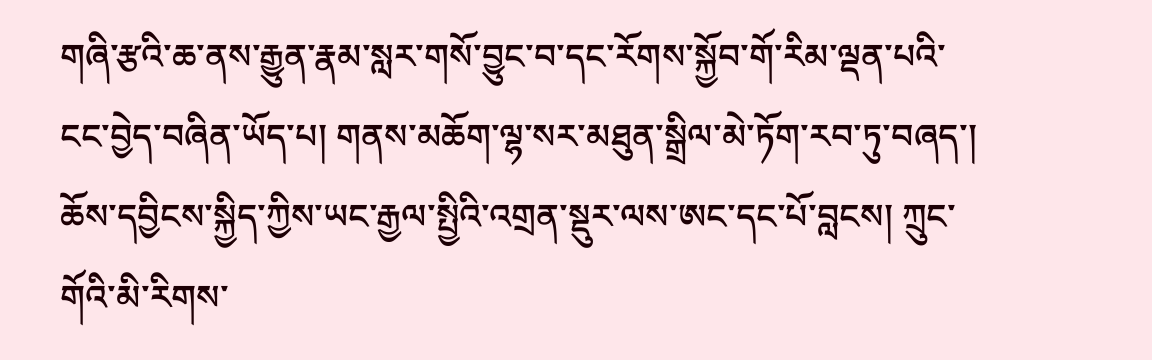གཞི་རྩའི་ཆ་ནས་རྒྱུན་རྣམ་སླར་གསོ་བྱུང་བ་དང་རོགས་སྐྱོབ་གོ་རིམ་ལྡན་པའི་ངང་བྱེད་བཞིན་ཡོད་པ། གནས་མཆོག་ལྷ་སར་མཐུན་སྒྲིལ་མེ་ཏོག་རབ་ཏུ་བཞད་། ཆོས་དབྱིངས་སྐྱིད་ཀྱིས་ཡང་རྒྱལ་སྤྱིའི་འགྲན་སྡུར་ལས་ཨང་དང་པོ་བླངས། ཀྲུང་གོའི་མི་རིགས་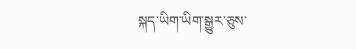སྐད་ཡིག་ཡིག་སྒྱུར་ཅུས་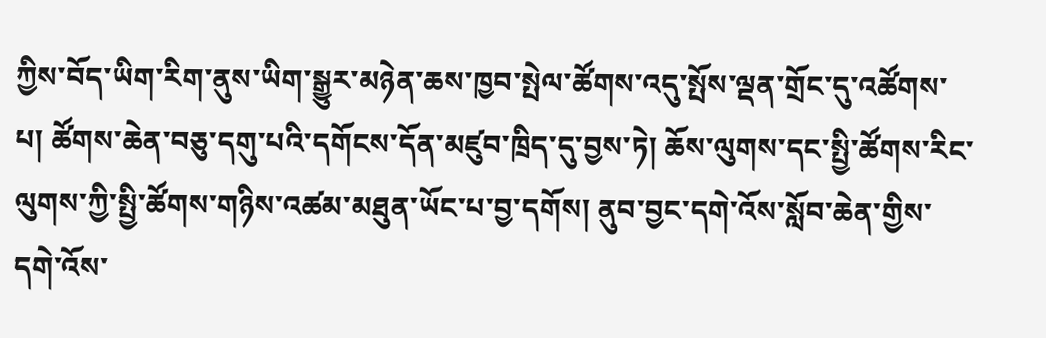ཀྱིས་བོད་ཡིག་རིག་ནུས་ཡིག་སྒྱུར་མཉེན་ཆས་ཁྱབ་སྤེལ་ཚོགས་འདུ་སྤོས་ལྡན་གྲོང་དུ་འཚོགས་པ། ཚོགས་ཆེན་བཅུ་དགུ་པའི་དགོངས་དོན་མཛུབ་ཁྲིད་དུ་བྱས་ཏེ། ཆོས་ལུགས་དང་སྤྱི་ཚོགས་རིང་ལུགས་ཀྱི་སྤྱི་ཚོགས་གཉིས་འཚམ་མཐུན་ཡོང་པ་བྱ་དགོས། ནུབ་བྱང་དགེ་འོས་སློབ་ཆེན་གྱིས་དགེ་འོས་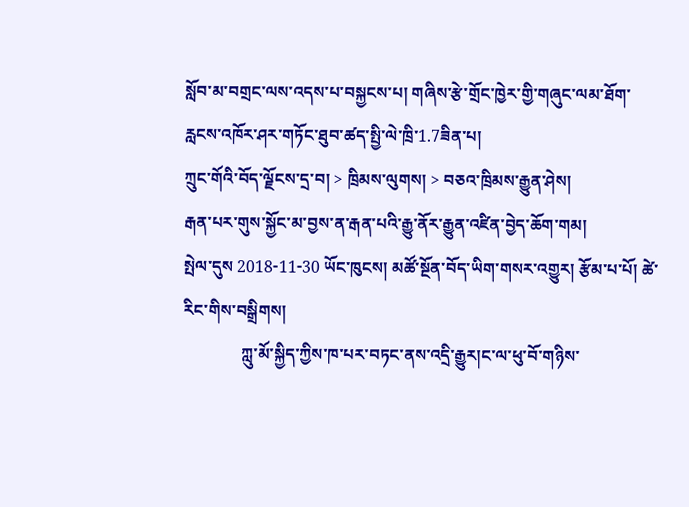སློབ་མ་བགྲང་ལས་འདས་པ་བསྐྱངས་པ། གཞིས་རྩེ་གྲོང་ཁྱེར་གྱི་གཞུང་ལམ་ཐོག་རླངས་འཁོར་ཤར་གཏོང་ཐུབ་ཚད་སྤྱི་ལེ་ཁྲི་1.7ཟིན་པ།
ཀྲུང་གོའི་བོད་ལྗོངས་དྲ་བ། > ཁྲིམས་ལུགས། > བཅའ་ཁྲིམས་རྒྱུན་ཤེས།
རྒན་པར་གུས་སྐྱོང་མ་བྱས་ན་རྒན་པའི་རྒྱུ་ནོར་རྒྱུན་འཛིན་བྱེད་ཆོག་གམ།
སྤེལ་དུས 2018-11-30 ཡོང་ཁུངས། མཚོ་སྔོན་བོད་ཡིག་གསར་འགྱུར། རྩོམ་པ་པོ། ཚེ་རིང་གིས་བསྒྲིགས།
              ཀླུ་མོ་སྐྱིད་ཀྱིས་ཁ་པར་བཏང་ནས་འདྲི་རྒྱུར།ང་ལ་ཕུ་བོ་གཉིས་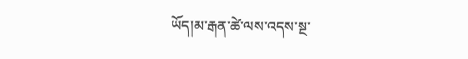ཡོད།མ་རྒན་ཚེ་ལས་འདས་སྔ་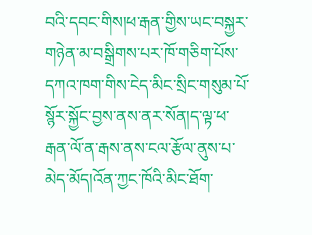བའི་དབང་གིས།ཕ་རྒན་གྱིས་ཡང་བསྐྱར་གཉེན་མ་བསྒྲིགས་པར་ཁོ་གཅིག་པོས་དཀའ་ཁག་གིས་ངེད་མིང་སྲིང་གསུམ་པོ་སྙོར་སྐྱོང་བྱས་ནས་ནར་སོན།ད་ལྟ་ཕ་རྒན་ལོ་ན་རྒས་ནས་ངལ་རྩོལ་ནུས་པ་མེད་མོད།འོན་ཀྱང་ཁོའི་མིང་ཐོག་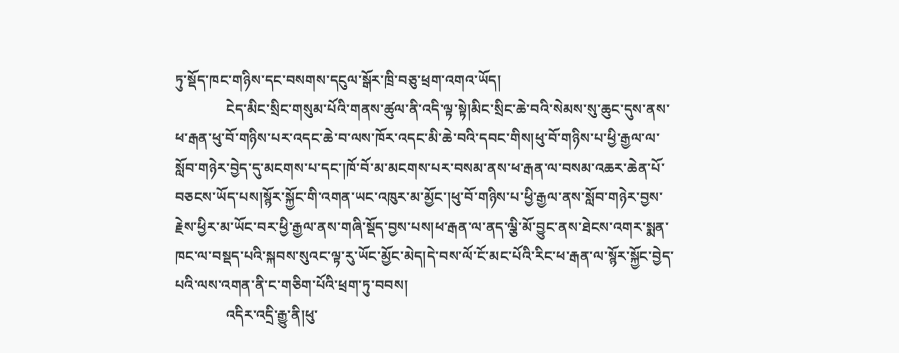ཏུ་སྡོད་ཁང་གཉིས་དང་བསགས་དངུལ་སྒོར་ཁྲི་བཅུ་ཕྲག་འགའ་ཡོད།
              ངེད་མིང་སྲིང་གསུམ་པོའི་གནས་ཚུལ་ནི་འདི་ལྟ་སྟེ།མིང་སྲིང་ཆེ་བའི་སེམས་སུ་ཆུང་དུས་ནས་ཕ་རྒན་ཕུ་བོ་གཉིས་པར་འདང་ཆེ་བ་ལས་ཁོར་འདང་མི་ཆེ་བའི་དབང་གིས།ཕུ་བོ་གཉིས་པ་ཕྱི་རྒྱལ་ལ་སློབ་གཉེར་བྱེད་དུ་མངགས་པ་དང་།ཁོ་བོ་མ་མངགས་པར་བསམ་ནས་ཕ་རྒན་ལ་བསམ་འཆར་ཆེན་པོ་བཅངས་ཡོད་པས།སྙོར་སྐྱོང་གི་འགན་ཡང་འཁུར་མ་མྱོང་།ཕུ་བོ་གཉིས་པ་ཕྱི་རྒྱལ་ནས་སློབ་གཉེར་བྱས་རྗེས་ཕྱིར་མ་ཡོང་བར་ཕྱི་རྒྱལ་ནས་གཞི་སྡོད་བྱས་པས།ཕ་རྒན་ལ་ནད་ལྕི་མོ་བྱུང་ནས་ཐེངས་འགར་སྨན་ཁང་ལ་བསྡད་པའི་སྐབས་སུའང་ལྟ་རུ་ཡོང་མྱོང་མེད།དེ་བས་ལོ་ངོ་མང་པོའི་རིང་ཕ་རྒན་ལ་སྙོར་སྐྱོང་བྱེད་པའི་ལས་འགན་ནི་ང་གཅིག་པོའི་ཕྲག་ཏུ་བབས།
              འདིར་འདྲི་རྒྱུ་ནི།ཕུ་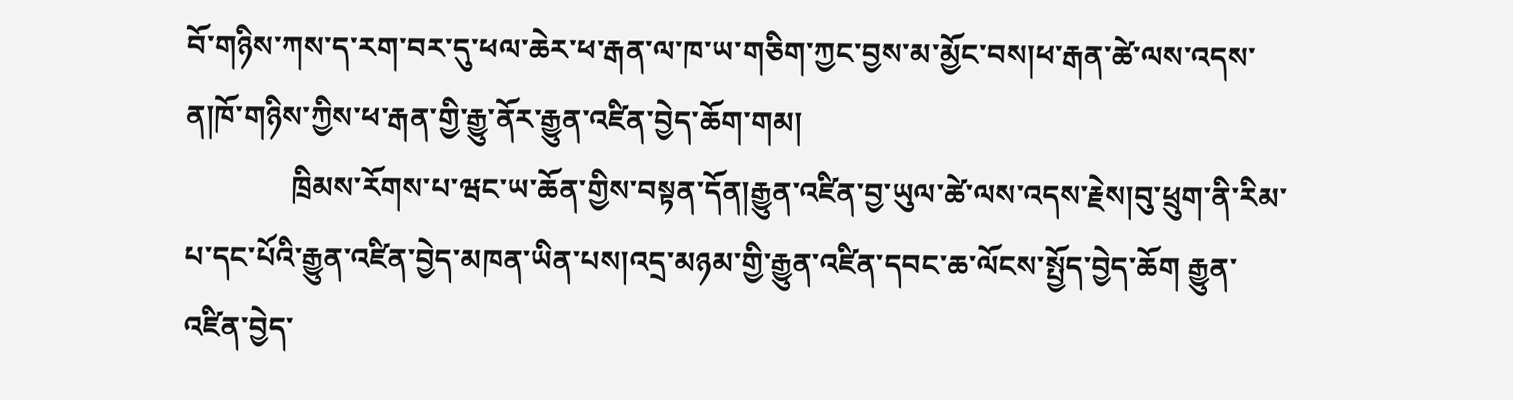བོ་གཉིས་ཀས་ད་རག་བར་དུ་ཕལ་ཆེར་ཕ་རྒན་ལ་ཁ་ཡ་གཅིག་ཀྱང་བྱས་མ་མྱོང་བས།ཕ་རྒན་ཚེ་ལས་འདས་ན།ཁོ་གཉིས་ཀྱིས་ཕ་རྒན་གྱི་རྒྱུ་ནོར་རྒྱུན་འཛིན་བྱེད་ཆོག་གམ།
              ཁྲིམས་རོགས་པ་ཝང་ཡ་ཆོན་གྱིས་བསྟན་དོན།རྒྱུན་འཛིན་བྱ་ཡུལ་ཚེ་ལས་འདས་རྗེས།བུ་ཕྲུག་ནི་རིམ་པ་དང་པོའི་རྒྱུན་འཛིན་བྱེད་མཁན་ཡིན་པས།འདྲ་མཉམ་གྱི་རྒྱུན་འཛིན་དབང་ཆ་ལོངས་སྤྱོད་བྱེད་ཆོག རྒྱུན་འཛིན་བྱེད་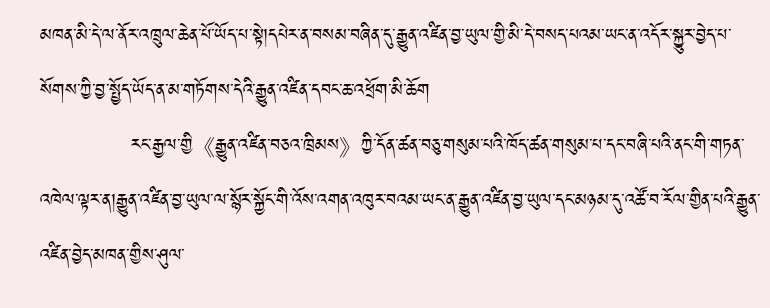མཁན་མི་དེ་ལ་ནོར་འཁྲུལ་ཆེན་པོ་ཡོད་པ་སྟེ།དཔེར་ན་བསམ་བཞིན་དུ་རྒྱུན་འཛིན་བྱ་ཡུལ་གྱི་མི་དེ་བསད་པའམ་ཡང་ན་འདོར་སྐྱུར་བྱེད་པ་སོགས་ཀྱི་བྱ་སྤྱོད་ཡོད་ན་མ་གཏོགས་དེའི་རྒྱུན་འཛིན་དབང་ཆ་འཕྲོག་མི་ཆོག
              རང་རྒྱལ་གྱི《རྒྱུན་འཛིན་བཅའ་ཁྲིམས》ཀྱི་དོན་ཚན་བཅུ་གསུམ་པའི་ཁོད་ཚན་གསུམ་པ་དང་བཞི་པའི་ནང་གི་གཏན་འཁེལ་ལྟར་ན།རྒྱུན་འཛིན་བྱ་ཡུལ་ལ་སྙོར་སྐྱོང་གི་འོས་འགན་འཁུར་བའམ་ཡང་ན་རྒྱུན་འཛིན་བྱ་ཡུལ་དང་མཉམ་དུ་འཚོ་བ་རོལ་གྱིན་པའི་རྒྱུན་འཛིན་བྱེད་མཁན་གྱིས་ཤུལ་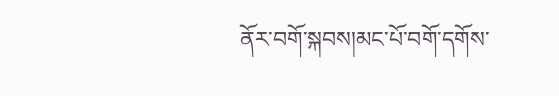ནོར་བགོ་སྐབས།མང་པོ་བགོ་དགོས་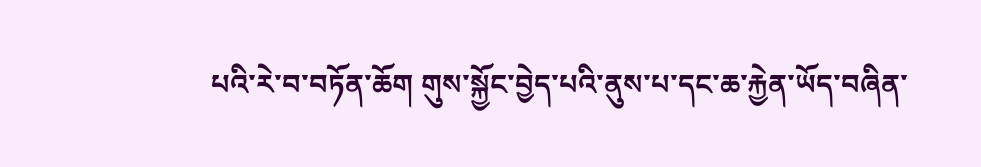པའི་རེ་བ་བཏོན་ཆོག གུས་སྐྱོང་བྱེད་པའི་ནུས་པ་དང་ཆ་རྐྱེན་ཡོད་བཞིན་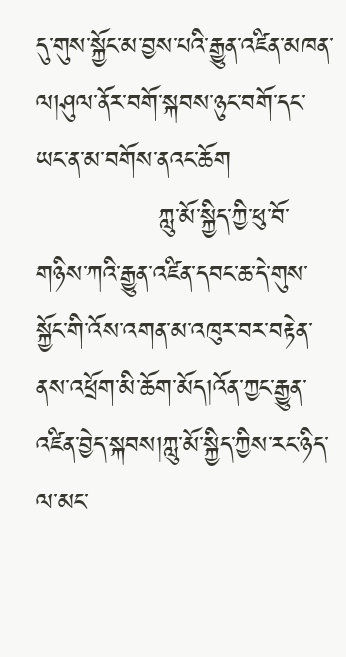དུ་གུས་སྐྱོང་མ་བྱས་པའི་རྒྱུན་འཛིན་མཁན་ལ།ཤུལ་ནོར་བགོ་སྐབས་ཉུང་བགོ་དང་ཡང་ན་མ་བགོས་ནའང་ཆོག
              ཀླུ་མོ་སྐྱིད་ཀྱི་ཕུ་བོ་གཉིས་ཀའི་རྒྱུན་འཛིན་དབང་ཆ་དེ་གུས་སྐྱོང་གི་འོས་འགན་མ་འཁུར་བར་བརྟེན་ནས་འཕྲོག་མི་ཆོག་མོད།འོན་ཀྱང་རྒྱུན་འཛིན་བྱེད་སྐབས།ཀླུ་མོ་སྐྱིད་ཀྱིས་རང་ཉིད་ལ་མང་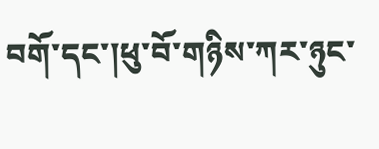བགོ་དང་།ཕུ་བོ་གཉིས་ཀར་ཉུང་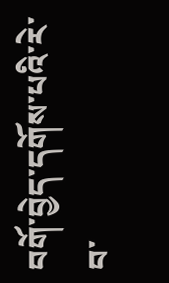བགོ་བྱེད་དགོས་པའི་རེ་བ་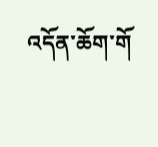འདོན་ཆོག་གོ